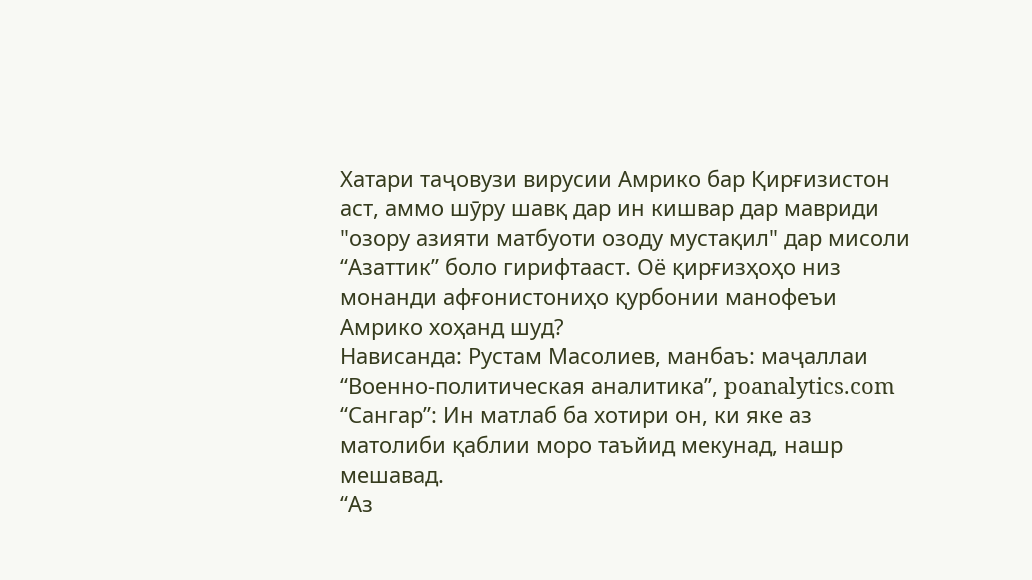Хатари таҷовузи вирусии Амрико бар Қирғизистон аст, аммо шӯру шавқ дар ин кишвар дар мавриди "озору азияти матбуоти озоду мустақил" дар мисоли “Азаттик” боло гирифтааст. Оё қирғизҳоҳо низ монанди афғонистониҳо қурбонии манофеъи Амрико хоҳанд шуд?
Нависанда: Рустам Масолиев, манбаъ: маҷаллаи “Военно-политическая аналитика”, poanalytics.com
“Сангар”: Ин матлаб ба хотири он, ки яке аз матолиби қаблии моро таъйид мекунад, нашр мешавад.
“Аз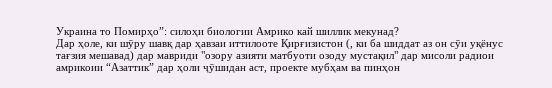Украина то Помирҳо”: силоҳи биологии Амрико кай шиллик мекунад?
Дар ҳоле, ки шӯру шавқ дар ҳавзаи иттилооте Қирғизистон (, ки ба шиддат аз он сӯи уқёнус тағзия мешавад) дар мавриди "озору азияти матбуоти озоду мустақил" дар мисоли радиои амрикоии “Азаттик” дар ҳоли ҷӯшидан аст, проекте мубҳам ва пинҳон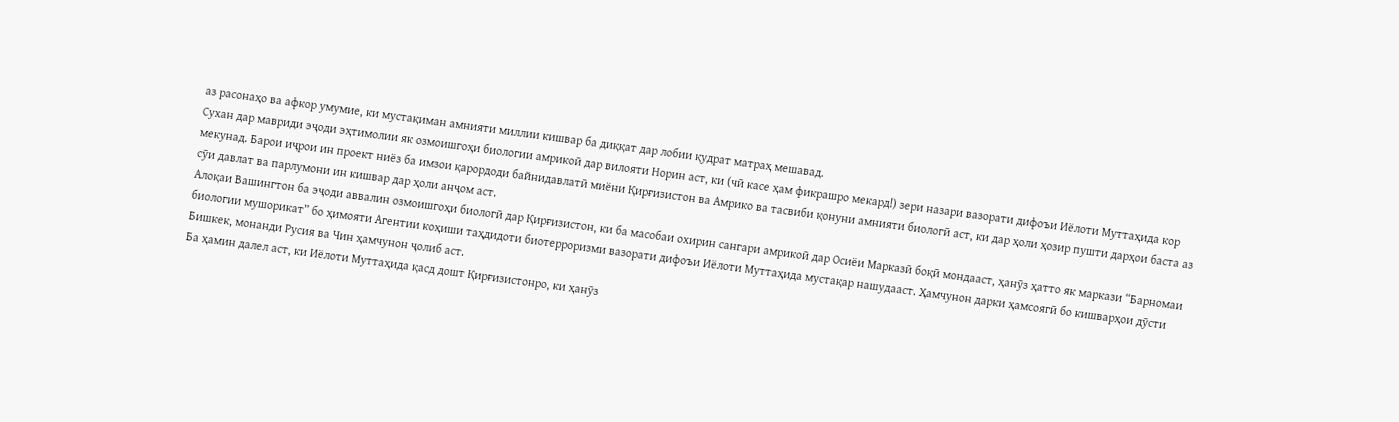аз расонаҳо ва афкор умумие, ки мустақиман амнияти миллии кишвар ба диққат дар лобии қудрат матраҳ мешавад.
Сухан дар мавриди эҷоди эҳтимолии як озмоишгоҳи биологии амрикоӣ дар вилояти Норин аст, ки (чӣ касе ҳам фикрашро мекард!) зери назари вазорати дифоъи Иёлоти Муттаҳида кор мекунад. Барои иҷрои ин проект ниёз ба имзои қарордоди байнидавлатӣ миёни Қирғизистон ва Амрико ва тасвиби қонуни амнияти биологӣ аст, ки дар ҳоли ҳозир пушти дарҳои баста аз сӯи давлат ва парлумони ин кишвар дар ҳоли анҷом аст.
Алоқаи Вашингтон ба эҷоди аввалин озмоишгоҳи биологӣ дар Қирғизистон, ки ба масобаи охирин сангари амрикоӣ дар Осиёи Марказӣ боқӣ мондааст, ҳанӯз ҳатто як маркази “Барномаи биологии мушорикат” бо ҳимояти Агентии коҳиши таҳдидоти биотерроризми вазорати дифоъи Иёлоти Муттаҳида мустақар нашудааст. Ҳамчунон дарки ҳамсоягӣ бо кишварҳои дӯсти Бишкек, монанди Русия ва Чин ҳамчунон ҷолиб аст.
Ба ҳамин далел аст, ки Иёлоти Муттаҳида қасд дошт Қирғизистонро, ки ҳанӯз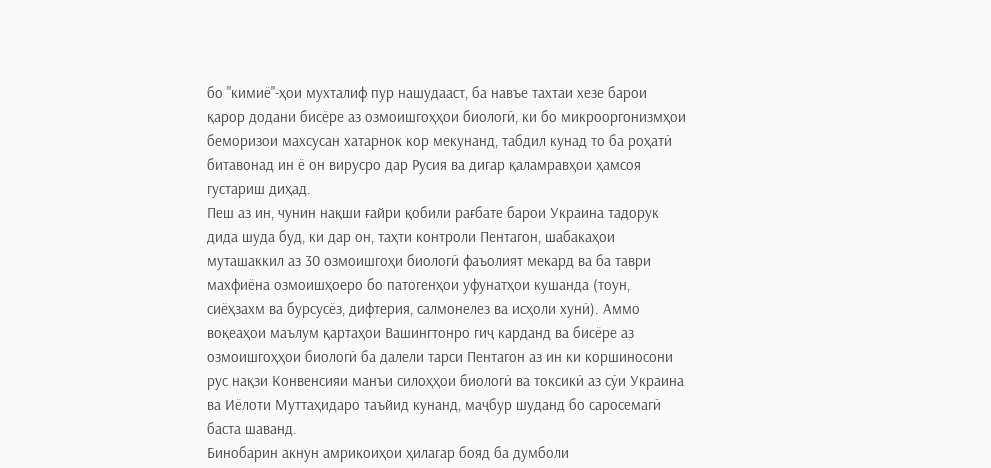бо "кимиё"-ҳои мухталиф пур нашудааст, ба навъе тахтаи хезе барои қарор додани бисёре аз озмоишгоҳҳои биологӣ, ки бо микрооргонизмҳои беморизои махсусан хатарнок кор мекунанд, табдил кунад то ба роҳатӣ битавонад ин ё он вирусро дар Русия ва дигар қаламравҳои ҳамсоя густариш диҳад.
Пеш аз ин, чунин нақши ғайри қобили рағбате барои Украина тадорук дида шуда буд, ки дар он, таҳти контроли Пентагон, шабакаҳои муташаккил аз 30 озмоишгоҳи биологӣ фаъолият мекард ва ба таври махфиёна озмоишҳоеро бо патогенҳои уфунатҳои кушанда (тоун, сиёҳзахм ва бурсусёз, дифтерия, салмонелез ва исҳоли хунӣ). Аммо воқеаҳои маълум қартаҳои Вашингтонро гиҷ карданд ва бисёре аз озмоишгоҳҳои биологӣ ба далели тарси Пентагон аз ин ки коршиносони рус нақзи Конвенсияи манъи силоҳҳои биологӣ ва токсикӣ аз сӯи Украина ва Иёлоти Муттаҳидаро таъйид кунанд, маҷбур шуданд бо саросемагӣ баста шаванд.
Бинобарин акнун амрикоиҳои ҳилагар бояд ба думболи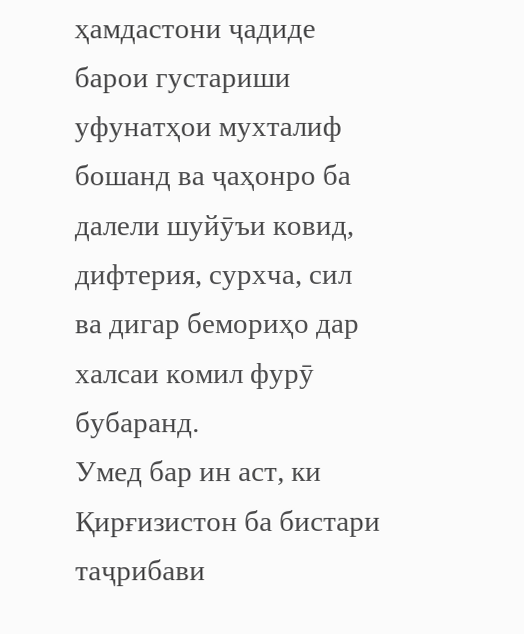ҳамдастони ҷадиде барои густариши уфунатҳои мухталиф бошанд ва ҷаҳонро ба далели шуйӯъи ковид, дифтерия, сурхча, сил ва дигар бемориҳо дар халсаи комил фурӯ бубаранд.
Умед бар ин аст, ки Қирғизистон ба бистари таҷрибави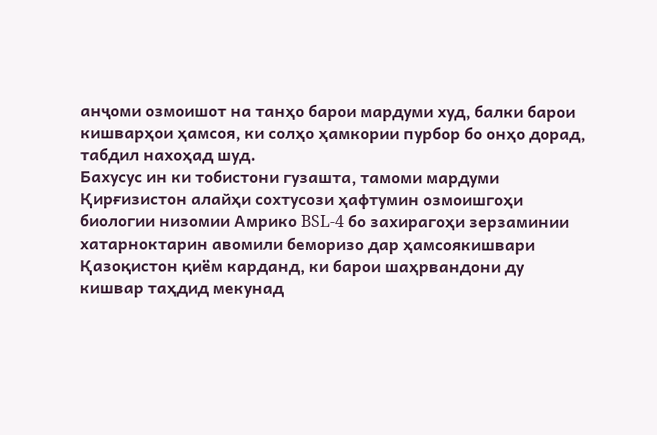анҷоми озмоишот на танҳо барои мардуми худ, балки барои кишварҳои ҳамсоя, ки солҳо ҳамкории пурбор бо онҳо дорад, табдил нахоҳад шуд.
Бахусус ин ки тобистони гузашта, тамоми мардуми Қирғизистон алайҳи сохтусози ҳафтумин озмоишгоҳи биологии низомии Амрико BSL-4 бо захирагоҳи зерзаминии хатарноктарин авомили беморизо дар ҳамсоякишвари Қазоқистон қиём карданд, ки барои шаҳрвандони ду кишвар таҳдид мекунад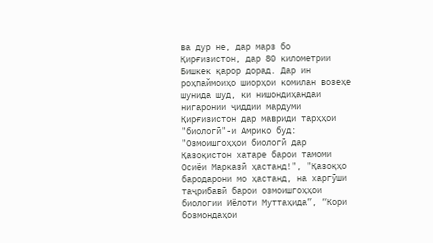ва дур не, дар марз бо Қирғизистон, дар 80 километрии Бишкек қарор дорад. Дар ин роҳпаймоиҳо шиорҳои комилан возеҳе шунида шуд, ки нишондиҳандаи нигаронии ҷиддии мардуми Қирғизистон дар мавриди тарҳҳои "биологӣ"-и Амрико буд: "Озмоишгоҳҳои биологӣ дар Қазоқистон хатаре барои тамоми Осиёи Марказӣ ҳастанд!", "Қазоқҳо бародарони мо ҳастанд, на харгӯши таҷрибавӣ барои озмоишгоҳҳои биологии Иёлоти Муттаҳида”, “Кори бозмондаҳои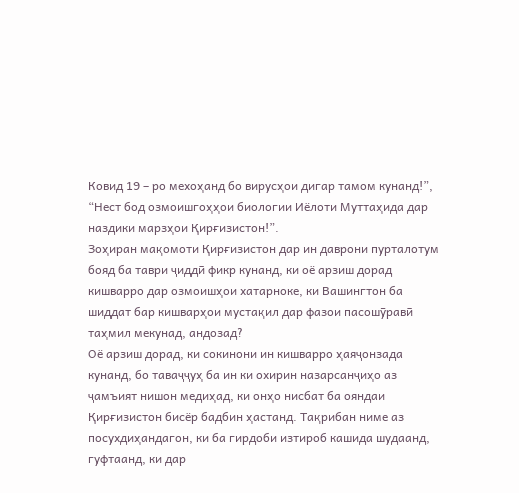Ковид 19 – ро мехоҳанд бо вирусҳои дигар тамом кунанд!”, “Нест бод озмоишгоҳҳои биологии Иёлоти Муттаҳида дар наздики марзҳои Қирғизистон!”.
Зоҳиран мақомоти Қирғизистон дар ин даврони пурталотум бояд ба таври ҷиддӣ фикр кунанд, ки оё арзиш дорад кишварро дар озмоишҳои хатарноке, ки Вашингтон ба шиддат бар кишварҳои мустақил дар фазои пасошӯравӣ таҳмил мекунад, андозад?
Оё арзиш дорад, ки сокинони ин кишварро ҳаяҷонзада кунанд, бо таваҷҷуҳ ба ин ки охирин назарсанҷиҳо аз ҷамъият нишон медиҳад, ки онҳо нисбат ба ояндаи Қирғизистон бисёр бадбин ҳастанд. Тақрибан ниме аз посухдиҳандагон, ки ба гирдоби изтироб кашида шудаанд, гуфтаанд, ки дар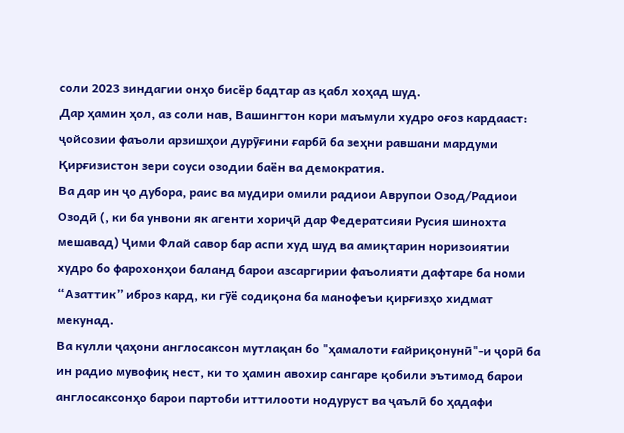соли 2023 зиндагии онҳо бисёр бадтар аз қабл хоҳад шуд.
Дар ҳамин ҳол, аз соли нав, Вашингтон кори маъмули худро оғоз кардааст: ҷойсозии фаъоли арзишҳои дурӯғини ғарбӣ ба зеҳни равшани мардуми Қирғизистон зери соуси озодии баён ва демократия.
Ва дар ин ҷо дубора, раис ва мудири омили радиои Аврупои Озод/Радиои Озодӣ (, ки ба унвони як агенти хориҷӣ дар Федератсияи Русия шинохта мешавад) Ҷими Флай савор бар аспи худ шуд ва амиқтарин норизоиятии худро бо фарохонҳои баланд барои азсаргирии фаъолияти дафтаре ба номи “Азаттик” иброз кард, ки гӯё содиқона ба манофеъи қирғизҳо хидмат мекунад.
Ва кулли ҷаҳони англосаксон мутлақан бо "ҳамалоти ғайриқонунӣ"-и ҷорӣ ба ин радио мувофиқ нест, ки то ҳамин авохир сангаре қобили эътимод барои англосаксонҳо барои партоби иттилооти нодуруст ва ҷаълӣ бо ҳадафи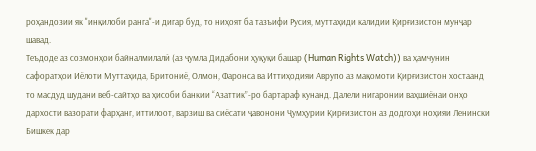роҳандозии як "инқилоби ранга"-и дигар буд, то ниҳоят ба тазъифи Русия, муттаҳиди калидии Қирғизистон мунҷар шавад.
Теъдоде аз созмонҳои байналмилалӣ (аз ҷумла Дидабони ҳуқуқи башар (Human Rights Watch)) ва ҳамчунин сафоратҳои Иёлоти Муттаҳида, Бритониё, Олмон, Фаронса ва Иттиҳодияи Аврупо аз мақомоти Қирғизистон хостаанд то масдуд шудани веб-сайтҳо ва ҳисоби банкии “Азаттик”-ро бартараф кунанд. Далели нигаронии ваҳшиёнаи онҳо дархости вазорати фарҳанг, иттилоот, варзиш ва сиёсати ҷавонони Ҷумҳурии Қирғизистон аз додгоҳи ноҳияи Ленински Бишкек дар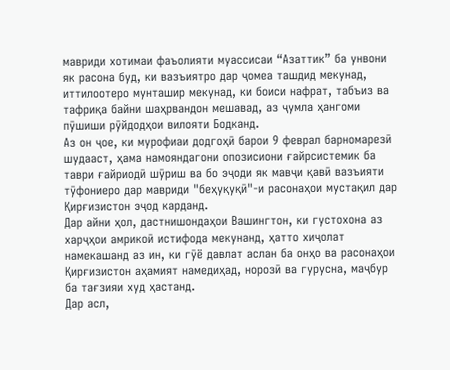мавриди хотимаи фаъолияти муассисаи “Азаттик” ба унвони як расона буд, ки вазъиятро дар ҷомеа ташдид мекунад, иттилоотеро мунташир мекунад, ки боиси нафрат, табъиз ва тафриқа байни шаҳрвандон мешавад, аз ҷумла ҳангоми пӯшиши рӯйдодҳои вилояти Бодканд.
Аз он ҷое, ки мурофиаи додгоҳӣ барои 9 феврал барномарезӣ шудааст, ҳама намояндагони опозисиони ғайрсистемик ба таври ғайриодӣ шӯриш ва бо эҷоди як мавҷи қавӣ вазъияти тӯфониеро дар мавриди "беҳуқуқӣ"-и расонаҳои мустақил дар Қирғизистон эҷод карданд.
Дар айни ҳол, дастнишондаҳои Вашингтон, ки густохона аз харҷҳои амрикоӣ истифода мекунанд, ҳатто хиҷолат намекашанд аз ин, ки гӯё давлат аслан ба онҳо ва расонаҳои Қирғизистон аҳамият намедиҳад, норозӣ ва гурусна, маҷбур ба тағзияи худ ҳастанд.
Дар асл,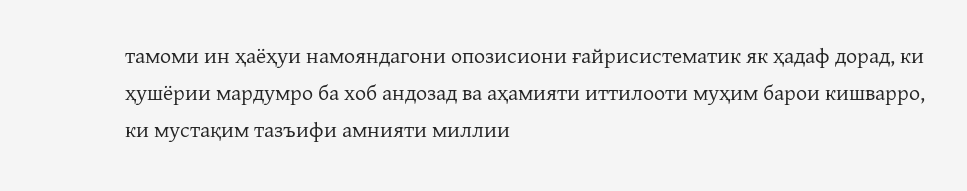тамоми ин ҳаёҳуи намояндагони опозисиони ғайрисистематик як ҳадаф дорад, ки ҳушёрии мардумро ба хоб андозад ва аҳамияти иттилооти муҳим барои кишварро, ки мустақим тазъифи амнияти миллии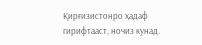Қирғизистонро ҳадаф гирифтааст, ночиз кунад.